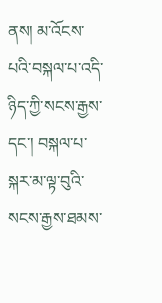ནས། མ་འོངས་པའི་བསྐལ་པ་འདི་ཉིད་ཀྱི་སངས་རྒྱས་དང་། བསྐལ་པ་སྐར་མ་ལྟ་བུའི་སངས་རྒྱས་ཐམས་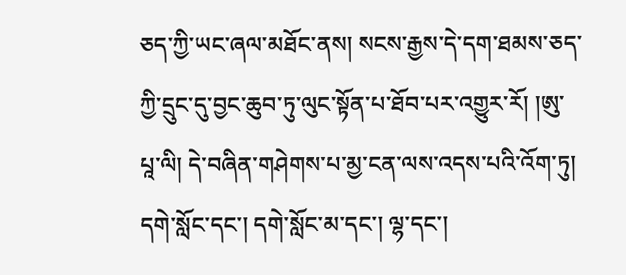ཅད་ཀྱི་ཡང་ཞལ་མཐོང་ནས། སངས་རྒྱས་དེ་དག་ཐམས་ཅད་ཀྱི་དྲུང་དུ་བྱང་ཆུབ་ཏུ་ལུང་སྟོན་པ་ཐོབ་པར་འགྱུར་རོ། །ཨུ་པཱ་ལི། དེ་བཞིན་གཤེགས་པ་མྱ་ངན་ལས་འདས་པའི་འོག་ཏུ། དགེ་སློང་དང་། དགེ་སློང་མ་དང་། ལྷ་དང་།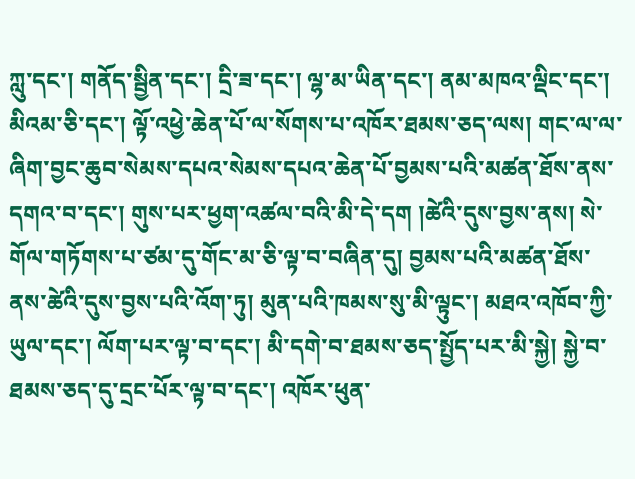ཀླུ་དང་། གནོད་སྦྱིན་དང་། དྲི་ཟ་དང་། ལྷ་མ་ཡིན་དང་། ནམ་མཁའ་ལྡིང་དང་། མིའམ་ཅི་དང་། ལྟོ་འཕྱེ་ཆེན་པོ་ལ་སོགས་པ་འཁོར་ཐམས་ཅད་ལས། གང་ལ་ལ་ཞིག་བྱང་ཆུབ་སེམས་དཔའ་སེམས་དཔའ་ཆེན་པོ་བྱམས་པའི་མཚན་ཐོས་ནས་དགའ་བ་དང་། གུས་པར་ཕྱག་འཚལ་བའི་མི་དེ་དག །ཚེའི་དུས་བྱས་ནས། སེ་གོལ་གཏོགས་པ་ཙམ་དུ་གོང་མ་ཅི་ལྟ་བ་བཞིན་དུ། བྱམས་པའི་མཚན་ཐོས་ནས་ཚེའི་དུས་བྱས་པའི་འོག་ཏུ། མུན་པའི་ཁམས་སུ་མི་ལྟུང་། མཐའ་འཁོབ་ཀྱི་ཡུལ་དང་། ལོག་པར་ལྟ་བ་དང་། མི་དགེ་བ་ཐམས་ཅད་སྤྱོད་པར་མི་སྐྱེ། སྐྱེ་བ་ཐམས་ཅད་དུ་དྲང་པོར་ལྟ་བ་དང་། འཁོར་ཕུན་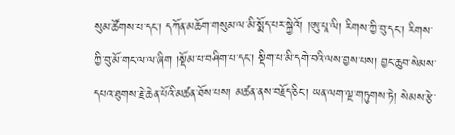སུམ་ཚོགས་པ་དང་། དཀོན་མཆོག་གསུམ་ལ་མི་སྨོད་པར་སྐྱེའོ། །ཨུ་པཱ་ལི། རིགས་ཀྱི་བུ་དང་། རིགས་ཀྱི་བུ་མོ་གང་ལ་ལ་ཞིག །སྡོམ་པ་བཤིག་པ་དང་། སྡིག་པ་མི་དགེ་བའི་ལས་བྱས་པས། བྱང་ཆུབ་སེམས་དཔའ་ཐུགས་རྗེ་ཆེན་པོའི་མཚན་ཐོས་པས། མཚན་ནས་བརྗོད་ཅིང་། ཡན་ལག་ལྔ་གཏུགས་ཏེ། སེམས་རྩེ་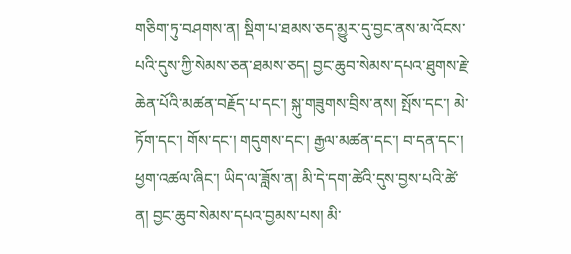གཅིག་ཏུ་བཤགས་ན། སྡིག་པ་ཐམས་ཅད་མྱུར་དུ་བྱང་ནས་མ་འོངས་པའི་དུས་ཀྱི་སེམས་ཅན་ཐམས་ཅད། བྱང་ཆུབ་སེམས་དཔའ་ཐུགས་རྗེ་ཆེན་པོའི་མཚན་བརྗོད་པ་དང་། སྐུ་གཟུགས་བྲིས་ནས། སྤོས་དང་། མེ་ཏོག་དང་། གོས་དང་། གདུགས་དང་། རྒྱལ་མཚན་དང་། བ་དན་དང་། ཕྱག་འཚལ་ཞིང་། ཡིད་ལ་ཟློས་ན། མི་དེ་དག་ཚེའི་དུས་བྱས་པའི་ཚེ་ན། བྱང་ཆུབ་སེམས་དཔའ་བྱམས་པས། མི་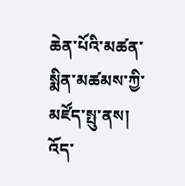ཆེན་པོའི་མཚན་སྨིན་མཚམས་ཀྱི་མཛོད་སྤུ་ནས། འོད་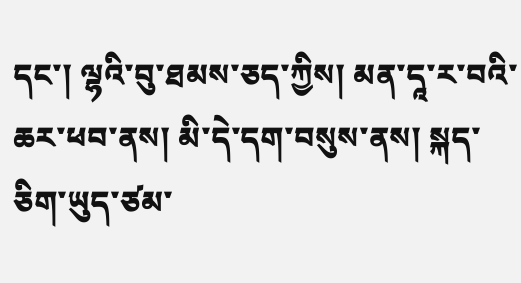དང་། ལྷའི་བུ་ཐམས་ཅད་ཀྱིས། མན་དཱ་ར་བའི་ཆར་ཕབ་ནས། མི་དེ་དག་བསུས་ནས། སྐད་ཅིག་ཡུད་ཙམ་